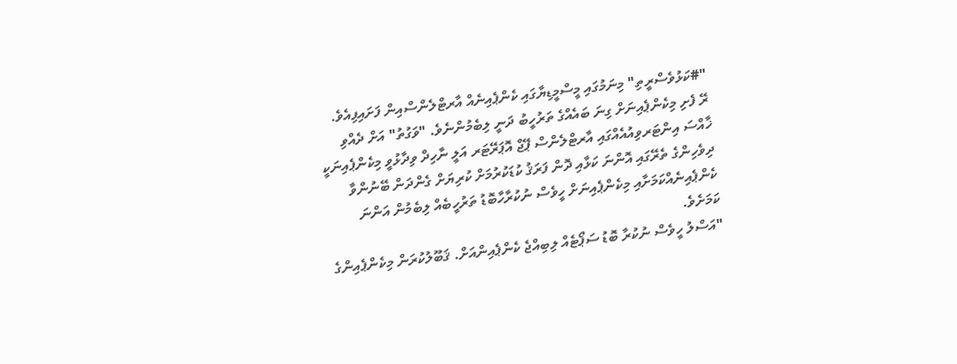"#ކަޅުވެސްރީތި" މިނަމުގައި މީސްމީޑިޔާގައި ކެންޕެއިނެއް އާރޓްލެންސްއިން ފަށައިފިއެވެ.
ރޭ ފެށި މިކެންޕެއިނަށް ގިނަ ބައެއްގެ ތަރުހީބު ދަނީ ލިބެމުންނެވެ. "ވަގުތު" އަށް ދެއްވި ޚާއްސަ އިންޓަރވިއުއެއްގައި އާރޓްލެންސް ޕޭޖް އޮޕަރޭޓަރ އަލީ ނާހިދް ވިދާޅުވީ މިކެންޕެއިނަކީ ދިވެހިންގެ ތެރޭގައި އޮންނަ ކަޅާއި ދޮން ފަރަޤު ކުޑަކުރުމަށް ކުރިޔަށް ގެންދަން ބޭނުންވާ ކެންޕެއިނެއްކަމަށާއި މިކެންޕެއިނަށް ހީވެސް ނުކުރާހާބޮޑު ތަރުހީބެއް ލިބެމުން އަންނަ ކަމަށެވެ.
"އަސްލު ހީވެސް ނުކުރާ ބޮޑު ސަޕޯޓެއް ލިބިއްޖެ ކެންޕެއިންއަށް. ޤަބޫލުކުރަން މިކެންޕެއިންގެ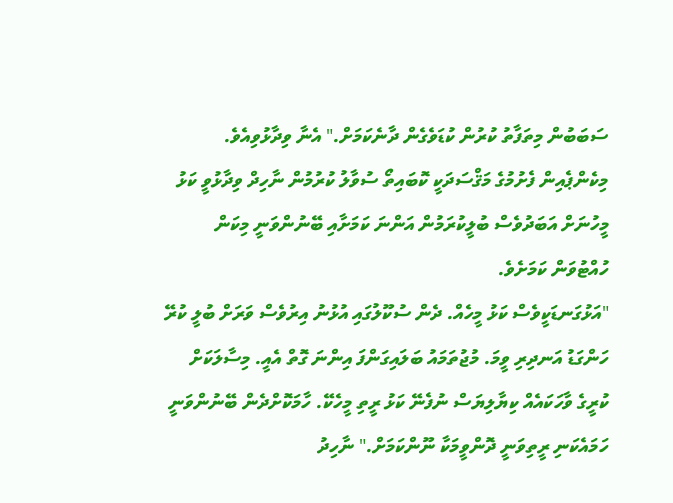ސަބަބުން މިތަފާތު ކުރުން ކުޑަވެގެން ދާނެކަމަށް." އެނާ ވިދާޅުވިއެވެ.
މިކެންޕެއިން ފެށުމުގެ މަޤްސަދަކީ ކޮބައިތޯ ސުވާލު ކުރުމުން ނާހިދް ވިދާޅުވީ ކަޅު މީހުނަށް އަބަދުވެސް ބުލީކުރަމުން އަންނަ ކަމަށާއި ބޭނުންވަނީ މިކަން ހުއްޓުވަން ކަމަށެވެ.
"އަޅުގަނޑަކީވެސް ކަޅު މީހެއް. ދެން ސުކޫލުގައި އުޅުނު އިރުވެސް ވަރަށް ބުލީ ކުރޭ ހަންގަޑު އަނދިރި ވީމަ. މުޖުތަމައު ބަލައިގަންފަ އިންނަ ގޮތް އެއީ. މިސާލަކަށް ކުރީގެ ވާހަކައެއް ކިޔާލިޔަސް ނުފެނޭ ކަޅު ރީތި މީހެކޭ. ހާމަކޮށްދެން ބޭނުންވަނީ ހަމައެކަނި ރީތިވަނީ ދޮންވީމަކާ ނޫންކަމަށް." ނާހިދު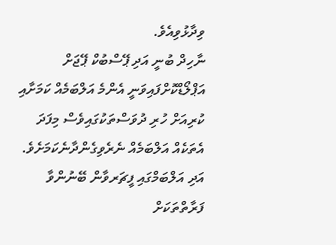ވިދާޅުވިއެވެ.
ނާހިދް ބުނީ އަދި ޕޭސްބުކް ޕޭޖަށް އަޕްލޯޑްކޮށްފައިވަނީ އެންމެ އަލްބަމެއް ކަމަށާއި ކުރިއަށް ހުރި ދުވަސްތަކުގައިވެސް މިފަދަ އެތަކެއް އަލްބަމެއް ނެރެވިގެންދާނެކަމަށެވެ. އަދި އަލްބަމްގައި ފީޗަރވާން ބޭނުންވާ ފަރާތްތަކަށް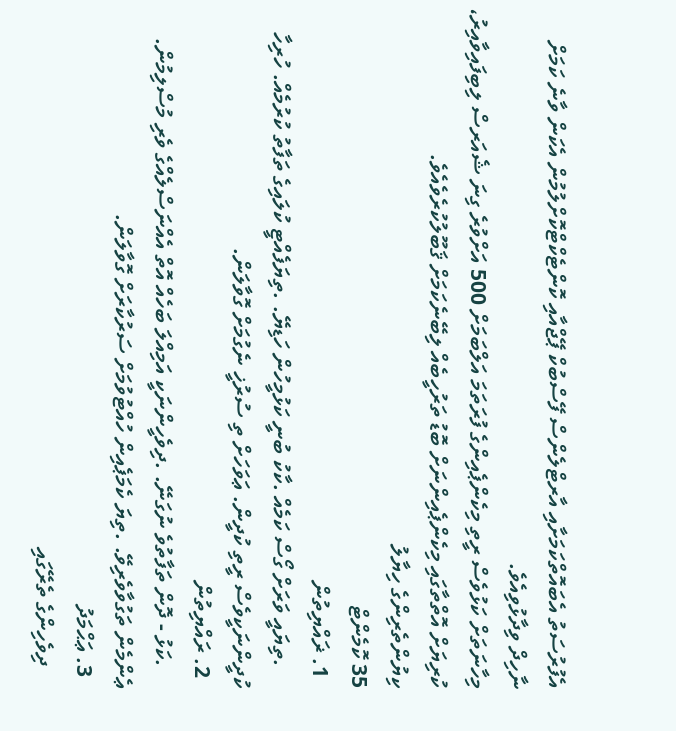އެފުރުސަތު އެބައޮތްކަމަށާއި އާރޓްލެންސް ފޭސްބުކް ޕޭޖްއާއި ކޮންޓެކްޓްކޮށްލުމުން އެކަން ވާނެ ކަމަށް ނާހިދް ވިދާޅުވިއެވެ.
މިހާނަތަށް ކަޅުވެސް ރީތި މިކެންޕެއިންގެ ފުރަތަމަ އަލްބަމަށް 500 އަށްވުރެ ގިނަ ޝެއަރސް ލިބިފައިވާއިރު، ކުރިޔަށް އޮތްތާގައި މިކެންޕެއިންނަށް ބޮޑު ތަރުހީބެއް ލިބޭނެކަމަށް ޤަބޫލުކުރެވެއެވެ.
ކިޔުންތެރިންގެ ހިޔާލު
35 ކޮމެންޓް
  1. ޜައްޔިތުން
    .ތިޔައީ ވަރަށް ގޯސް ކަމެއް .ކާކު ބުނީ ކަޅުމީހުން ހަޑިޔޭ. .ތިޔަފެއްޓީ ކުލައިގެ ތަފާތު ކުރުމެއް. ހުރިހާ ކުދީންނަކީވެސް ރީތި ކުދީން. ޢަވަހަށް ތި ސުރުޚީ ނެގުމަށް ގޮވާލަން.
  2. ރައްޔިތުން
    .ކަޅު - ދޮން ތަފާތުވެ ނުގަނޭ. .ދިވެހީންނަކީ އަމިއްލަ ބަހެއް އޮތް އެއްނަސްލެއްގެ ވެރި މުސްލިމުން. ޢެންމެން ތަގުވާވެރިވޭ. .ތިޔަ ކެމަޕެއިން ހުއްޓުވުމަށް ސަރުކާރަށް ގޮވާލަން.
  3. ޢަޙްމަދު
    ދިވެހިންގެ ތެރޭގައި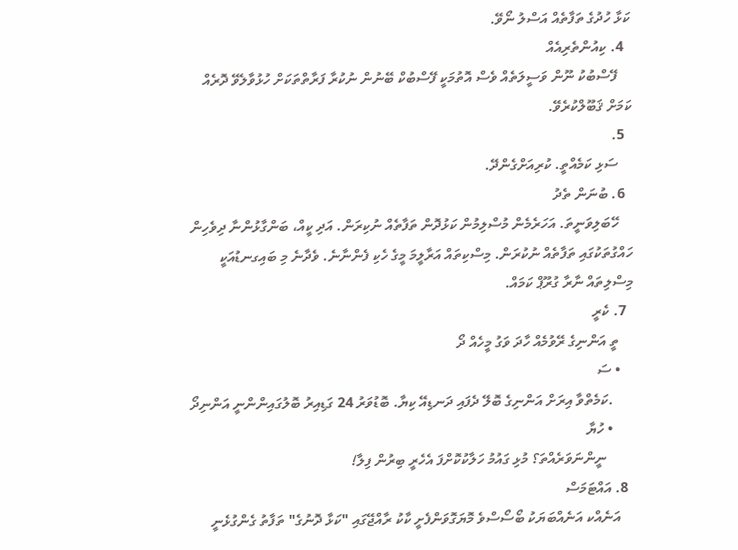ކަޅާ ހުދުގެ ތަފާތެއް އަސްލު ނޯވޭ.
  4. ކިއުންތެރިއެއް
    ފޭސްބުކު ނޫން ވަސީލަތެއް ވެސް އޮތުމަކީ ފޭސްބުކް ބޭނުން ނުކުރާ ފަރާތްތަކަށް ހުޅުވާލެވޭ ދޮރެއް ކަމަށް ޤަބޫލްކުރެވޭ.
  5.
    ސަޅި ކަމެއްތީ. ކުރިއަށްގެންދޭ.
  6. ބުނަން ތެދު
    ހޭބަލިވަނީތަ. އަހަރެމެން މުސްލިމުން ކަޅުދޮން ތަފާތެއް ނުކިރަން. އަދި ކީއް، ބަންގާޅުންނާ ދިވެހިން ހައްގުތަކުގައި ތަފާތެއް ނުކުރަން. މިސްކިތައް އަރާލީމަ މީގެ ހެކި ފެންނާނެ. ވެދާނެ މި ބައިގނޑުއަކީ މިސްލިތައް ނާރާ ގުރޫޕް ކަމައް.
  7. ކެރީ
    ތީ އަންނިގެ ރޭވުމެއް ހާދަ ވަގު މީހެއް ދޯ
    • ސަ
      .ކަމެތްވާ އިރަށް އަންނިގެ ބޮލޭ ދެފައި ދަނޑިއޭ ކިޔާ. ބޮޑުވަރު 24 ގަޑިއިރު ބޮލުގައިންންނީ އަންނިދޯ
      • ހުޔާ
        ނީންނަވަރެއްތަ؟ މުޅި ގައުމު ހަލާކުކޮށްފަ އެހެރީ ބިރުން ފިލާ!
  8. އައްޓަމަސް
    އަނެއްކ އަނެއްބަޔަކު ބޯސޯސްވެ މޮޔަގޮވަންފެށީ ކާކު ރާއްޖޭގައި "ކަޅާ ދޮނުގެ" ތަފާތު ގެންގުޅެނީ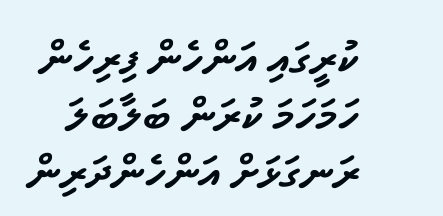ކުރީގައި އަންހެން ފިރިހެން ހަމަހަމަ ކުރަން ބަލާބަލަ ރަނގަޅަށް އަންހެންދަރިން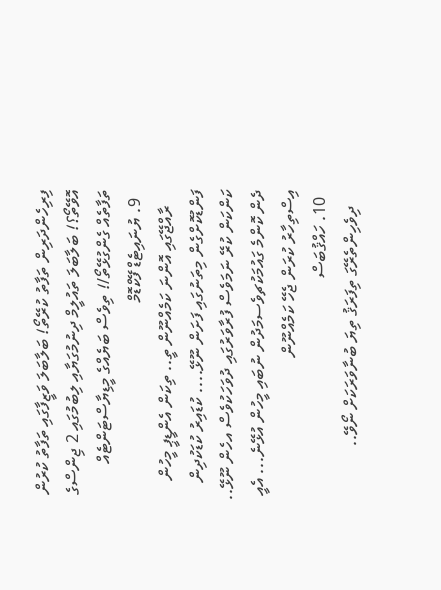ފިރިހެންދަރިން ތަފާތު ކުރޭތޯ! ބަލާބަލަ ވަޒީފާގައި ތަފާތު ކުރުން އޮވޭތޯ؟! ބަލާބަލަ ތައުލީމް ދިނުމުގަޔާއި ލިބުމުގައި 2 ޖިންސްގެ ތަފާތެއް ގެންގުޅޭތޯ/! ތިވެސް ބަޔެއްގެ މީޑިޔާސްޓަންޓެއް
  9. ޔުނައިޓެޑް ފޭކްޑޮމް
    ރާއްޖޭގައި އޮންނަ ކަމެއްނޫން ތީ.. ތިކަން އެންޑީޕީ މީހުން ފަންޑުކޮށްގެން މިތަނުގައި ފަށަން ނޫޅޭ.... ކުޑައިރު ކުޑަކުދިން ކަންކަން ކުރޭ ނަމަވެސް ފުރާވަރުގައި ދުވަހަކުވެސް އހެން ނޫޅޭ.. ދެން ކޮންމެ ގައުމަކުޗވެސމަދުން ނުބައި މީހުން އުޅޭނެ... އެއީ އިސްތިހާރު ކުރަން ޖެހޭ ކަމެއްނޫން
  10. ހައްޤުބަސް
    ދިވެހިންތެރޭގަ ތިފަރަޤު ތިޔަ ބުނާވަރަކަށް ނޯވޭ..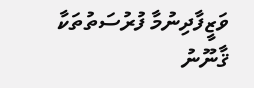ވަޒީފާދިނުމާ ފުރުސަތުތަކާ ޤާނޫނު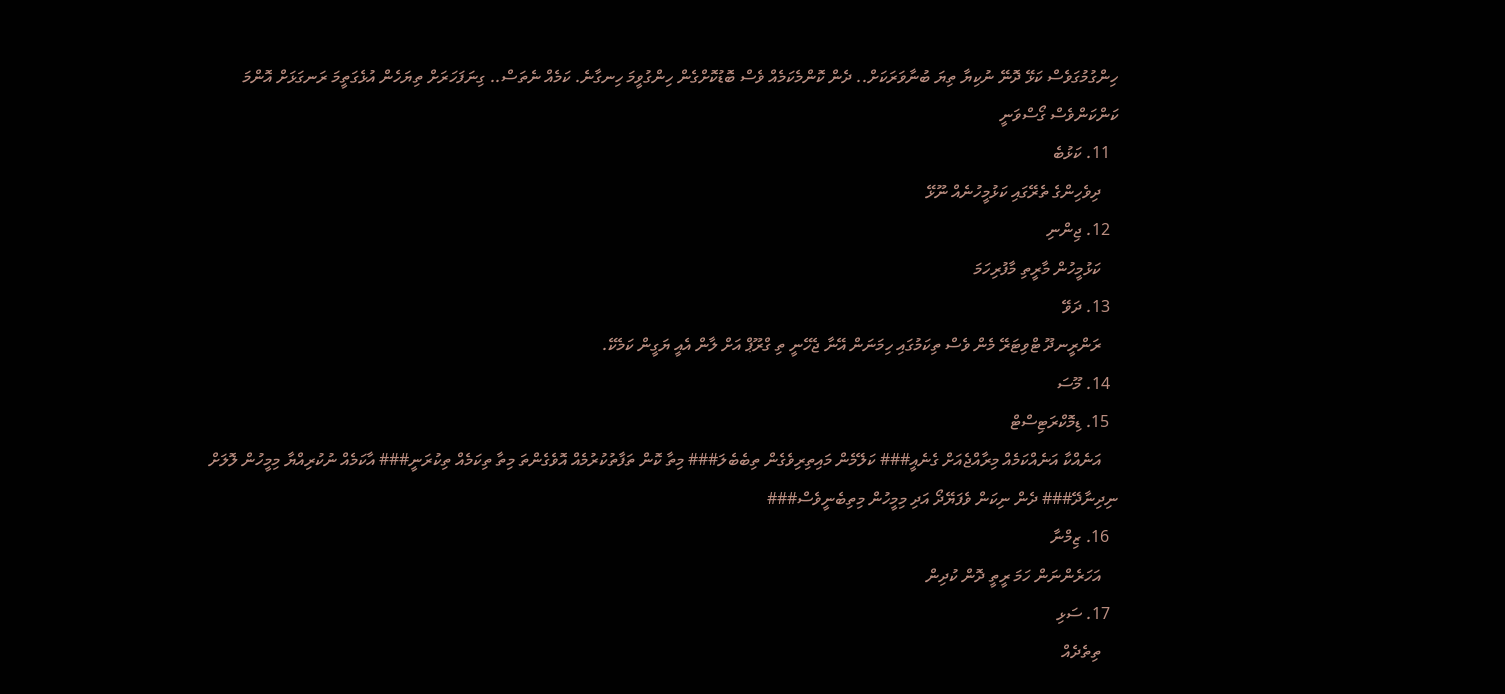ހިންގުމުގަވެސް ކަޅޭ ދޮނޭ ނުކިޔާ ތިޔަ ބުނާވަރަކަށް.. ދެން ކޮންމެކަމެއް ވެސް ބޮޑުކޮށްގެން ހިންގުވީމަ ހިނގާނެ. ކަމެއް ނެތަސް.. ގިނަފަހަރަށް ތިޔަހެން އުޅެގަތީމަ ރަނގަޅަށް އޮންމަ ކަންކަންވެސް ގޯސްވަނީ
  11. ކަޅުބެ
    ދިވެހިންގެ ތެރޭގައި ކަޅުމީހުނެއް ނޫޅޭ
  12. ޖިންނި
    ކަޅުމީހުން މާރީތި މާފުރިހަމަ
  13. ދަވޭ
    ރަންރީނދޫ ޓްވިޓަރޭ މެން ވެސް ތިކަމުގައި ހިމަނަން އޭނާ ޖެހޭނީ ތި ގްރޫޕް އަށް ލާން އެއީ ޔަގީން ކަމެކޭ.
  14. މޫސަ
  15. ޑިމޮކްރަޓިސްޓް
    އަނެއްކާ އަނެއްކަމެއް މިރާއްޖެއަށް ގެނެއީ### ކަލޭމެން މައިތިރިވެގެން ތިބެބެލަ### މިތާ ކޮން ތަފާތުކުރުމެއް އޮވެގެންތަ މިތާ ތިކަމެއް ތިކުރަނީ### އާކަމެއް ނުކުރިއްޔާ މިމީހުން ލޮލަށް ނިދިނާދޭ### ދެން ނިކަން ވެފަޔޭދޯ އަދި މިމީހުން މިތިބެނީވެސް###
  16. ޒިމްނާ
    އަހަރެންނަން ހަމަ ރީތީ ދޮން ކުދިން
  17. ސަޅި
    ތިތެދެއް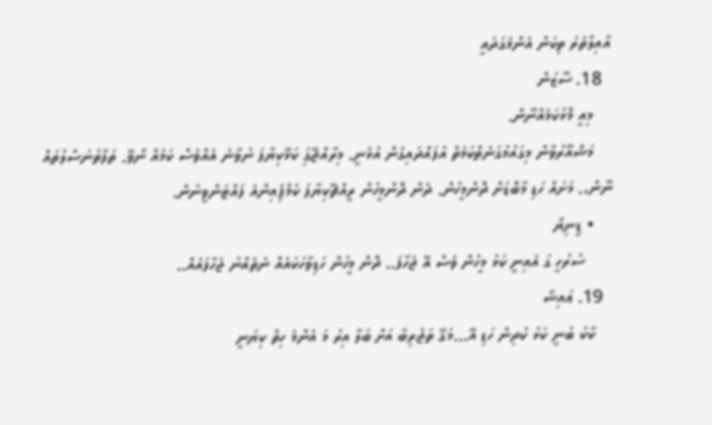އާއިލާތެރެ ތިކަން އެންމެގަދައީ
  18. ސޫޒަން
    މިއީ މޮޅުކަމެއްނޫން.
    މަޝްއޫރުވާން މިގައުމުގަނެތްކަމެތް އުފައްދައިގެން އުޅެނީ. މިރާއްޖޭގަި ކަޅޭކިޔާފަ ނުވާނެ އެއްވެސް ކަމެއް ނޯވޭ. ތަފާތުނަސްލުތައް ނޫން،. މަށައް ހަޑި މާބޮޑަށް ދޮންމީހުން. ދެން ދޮންމީހުން ރީއްޗޭކިޔާފަ ކެމްޕެިއިންއެ ފައްޓަންވީނުން.
    • ޑީނިޔޯ
      ސުރުހީ ގަ އެއިނީ ކަޅު މީހުން ވެސް އޭ ޖަހާފަ.. ދޮން މީހުން ހަޑިވާހަކައެއް ނެތެއްނު ޖަހާފައެއް..
  19. ޢައިޝާ
    ކާކު ބުނީ ކަޅު ކުދިން ހަޑި އޭ...މަގޭ ތަޖުރިބާ އަށް ބަލާ އިރު މަ އެންމެ ހިތް ކިޔަނީ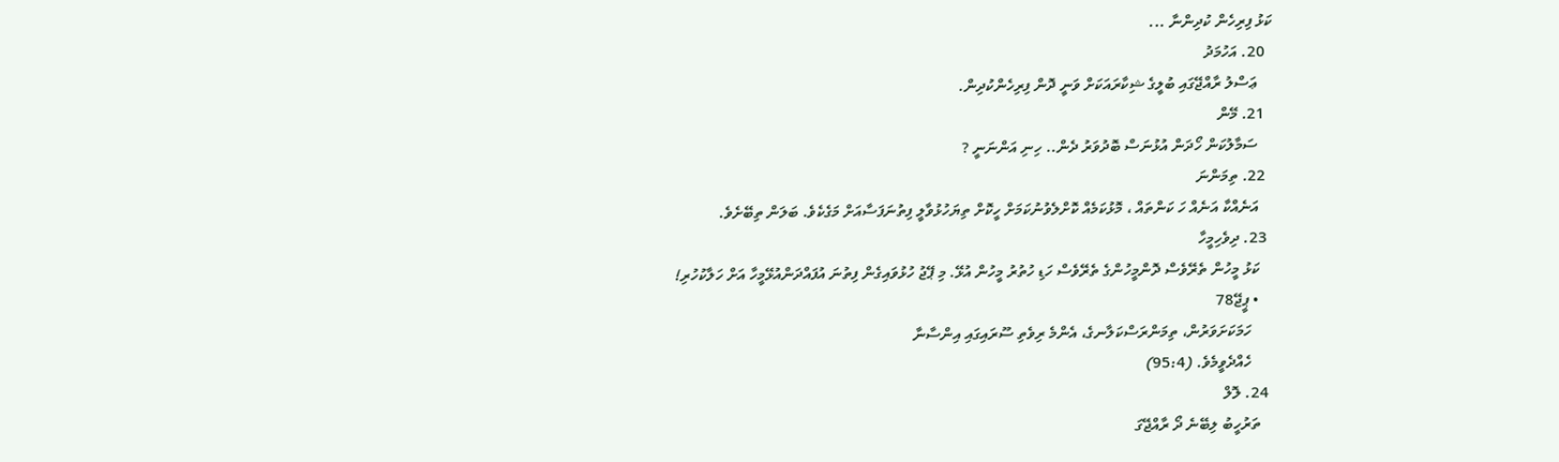ކަޅު ފިރިހެން ކުދިންނާ ...
  20. އަހުމަދު
    ޢަސްލު ރާއްޖޭގައި ބުލީގެ ޝިކާރައަކަށް ވަނީ ދޮން ފިރިހެންކުދިން.
  21. މޭން
    ސަމާލުކަން ހޯދަން އުޅުނަސް ބޮދުވަރު ދެން.. ހިނި އަންނަނީ ?
  22. ތިމަންނަ
    އަނެއްކާ އަނެއް ހަ ކަންތައް ، މޮޅުކަމެއް ކޮށްލެވުނުކަމަށް ހީކޮށް ތިޔަހުޅުވާލީ ފިތުނަފަސާއަށް މަގެކެވެ. ބަލަން ތިބޭށެވެ.
  23. ދިވެހިމީހާ
    ކަޅު މީހުން ތެރޭވެސް ދޮންމީހުންގެ ތެރޭވެސް ހަޑި ހުތުރު މީހުން އުޅޭ. މި ޕޭޖު ހުޅުވައިގެން ފިތުނަ އުފައްދަންއުޅޭމީހާ އަށް ހަލާކުހުރި!
    • ޕީޖޭ78
      ހަމަކަށަވަރުން، ތިމަންރަސްކަލާނގެ، އެންމެ ރިވެތި ސޫރައިގައި އިންސާނާ
      ހެއްދެވީމެވެ. (95:4)
  24. ލޮލް
    ތަރުހީބު ލިބޭނެ ދޯ ރާއްޖޭގަ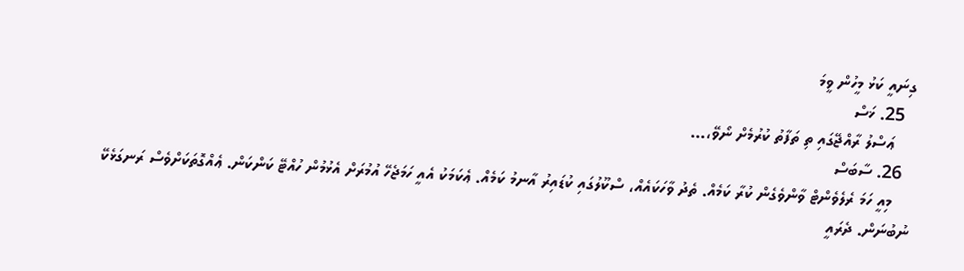ގިނައީ ކަޅު މީހުން ވީމަ
  25. ޚަސް
    ޢަސްލު ރާއްޖޭގައި ތި ތަފާތު ކުރުމެށް ނޯވޭ،...
  26. ސާބަސް
    މިއީ ހަމަ ރެލެވެންޓް ވާންވެގެން ކުރާ ކަމެއް. ތެދު ވާހަކައެއް، ސްކޫލުގައި ކުޑައިރު އާނމު ކަމެއް. ޢެކަމަކު އެއީ ހަމަޖެހޭ އުމުރަށް އެޅުމުން ހުއްޓޭ ކަންކަން. ޢެއްގޮތަކަށްވެސް ރަނގަޅެކޭ ނުބުނަން. ދެރައީ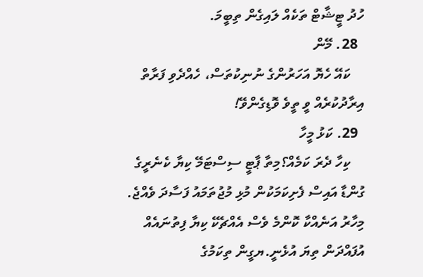ހުދު ޓީޝާޓް ތަކެއް ލައިގެން ތިބީމަ.
  28. މޭން
    ކައޭ ހެޔޮ އަހަރުންގެ ނުނިކުތަސް، ހެއްދެވި ފަރާތް އިރާދުކުރެއް ވީ ތީވެ ވޮޑިގެންވޭ!
  29. ކަޅު މީހާ
    ކިހާ ދެރަ ކަމެއް؟މިތާ ޕާޓީ ސިސްޓަމޭ ކިޔާ ކެނެރީގެ ގުންޑާ އައިސް ފެށިކަމަކުން މުޅި މުޖުތަމައު ފަސާދަ ވެއްޖެ. މިހާރު އަނެއްކާ ކޮންމެ ވެސް އެއްޗެކޭ ކިޔާ ފިތުނައެއް އުފައްދަން ތިޔަ އުޅެނީ.ޔގީން ތިކަމުގެ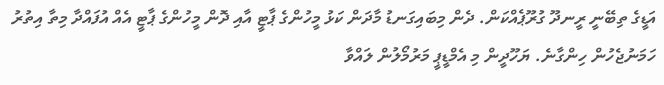އަޑީގެ ތިބޭނީ ރީނދޫ ގުރޫޕެއްކަން. ދެން މިބައިގަނޑު މާދަން ކަޅު މީހުންގެ ޕާޓީ އާއި ދޮން މީހުންގެ ޕާޓީ އެއް އުފައްދާ މިތާ އިތުރު ހަމަނުޖެހުން ހިންގާނެ. ޔަހޫދީން މި އެމްޑީޕީ މަރުމޯލުން ލައްވާ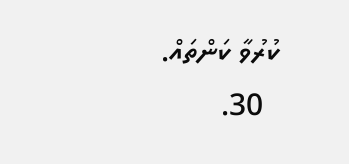ކުރުވާ ކަންތައް.
  30.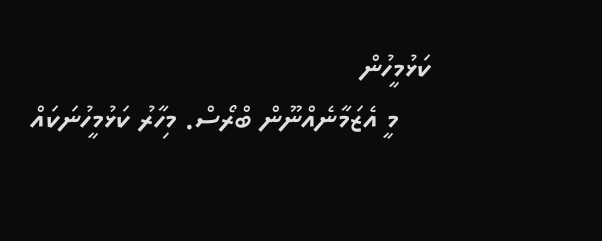ކަޅުމީހުން
    މީ އެޒަމާނެއްނޫން ބްރޯސް. މިހާރު ކަޅުމީހުނަކައް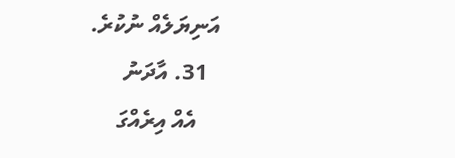އަނިޔަލެއް ނުކުރެ.
  31. އާދަނު
    އެއް އިރެއްގަ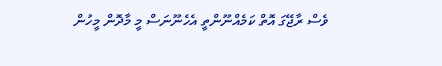ވެސް ރާޖޭގަ އޮތް ކަމެއްނޫންތީ އެހެނޫނަސް މީ މާދޮން މީހުން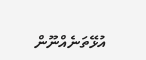އުޅޭތަނެއްނޫން